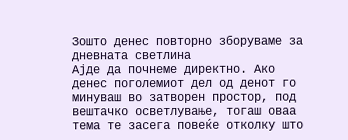Зошто денес повторно зборуваме за дневната светлина
Ајде да почнеме директно. Ако денес поголемиот дел од денот го минуваш во затворен простор, под вештачко осветлување, тогаш оваа тема те засега повеќе отколку што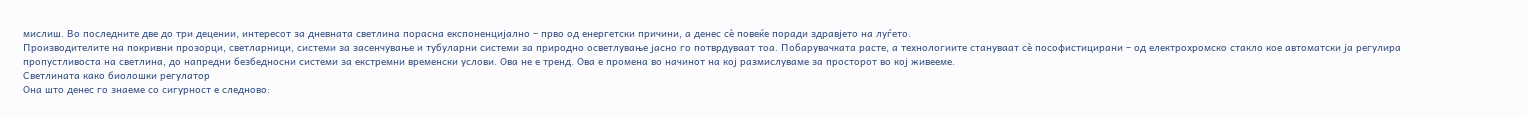мислиш. Во последните две до три децении, интересот за дневната светлина порасна експоненцијално – прво од енергетски причини, а денес сѐ повеќе поради здравјето на луѓето.
Производителите на покривни прозорци, светларници, системи за засенчување и тубуларни системи за природно осветлување јасно го потврдуваат тоа. Побарувачката расте, а технологиите стануваат сѐ пософистицирани – од електрохромско стакло кое автоматски ја регулира пропустливоста на светлина, до напредни безбедносни системи за екстремни временски услови. Ова не е тренд. Ова е промена во начинот на кој размислуваме за просторот во кој живееме.
Светлината како биолошки регулатор
Она што денес го знаеме со сигурност е следново: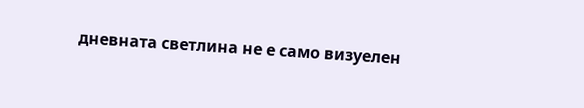дневната светлина не е само визуелен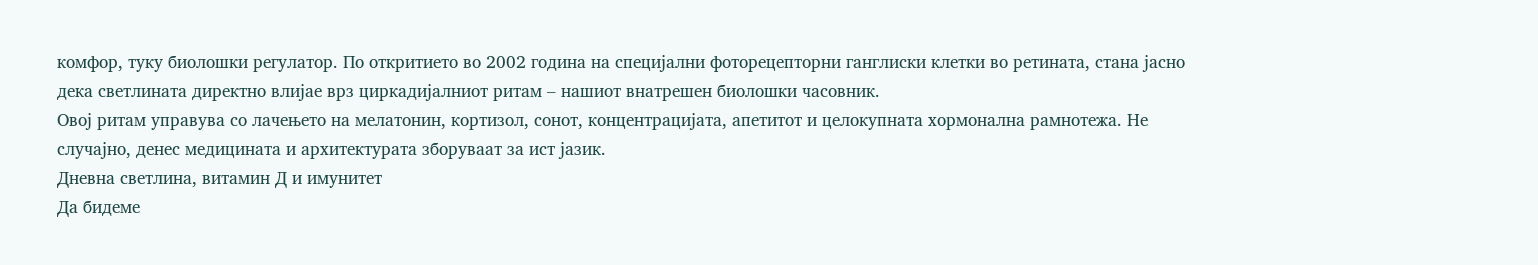комфор, туку биолошки регулатор. По откритието во 2002 година на специјални фоторецепторни ганглиски клетки во ретината, стана јасно дека светлината директно влијае врз циркадијалниот ритам – нашиот внатрешен биолошки часовник.
Овој ритам управува со лачењето на мелатонин, кортизол, сонот, концентрацијата, апетитот и целокупната хормонална рамнотежа. Не случајно, денес медицината и архитектурата зборуваат за ист јазик.
Дневна светлина, витамин Д и имунитет
Да бидеме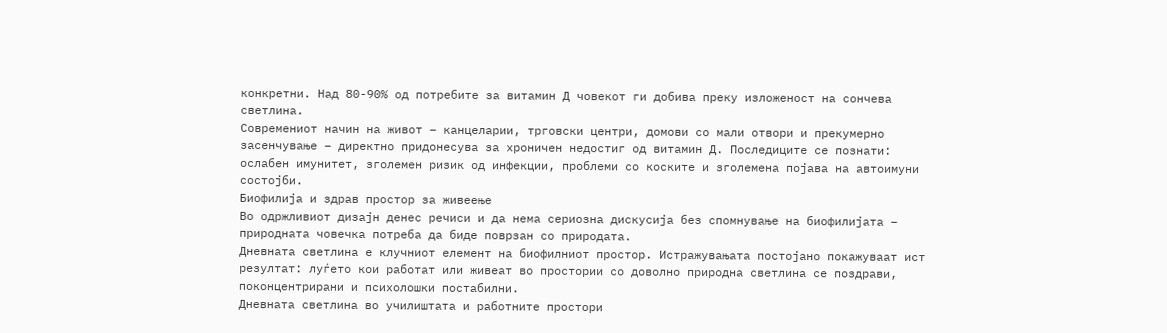конкретни. Над 80-90% од потребите за витамин Д човекот ги добива преку изложеност на сончева светлина.
Современиот начин на живот – канцеларии, трговски центри, домови со мали отвори и прекумерно засенчување – директно придонесува за хроничен недостиг од витамин Д. Последиците се познати: ослабен имунитет, зголемен ризик од инфекции, проблеми со коските и зголемена појава на автоимуни состојби.
Биофилија и здрав простор за живеење
Во одржливиот дизајн денес речиси и да нема сериозна дискусија без спомнување на биофилијата – природната човечка потреба да биде поврзан со природата.
Дневната светлина е клучниот елемент на биофилниот простор. Истражувањата постојано покажуваат ист резултат: луѓето кои работат или живеат во простории со доволно природна светлина се поздрави, поконцентрирани и психолошки постабилни.
Дневната светлина во училиштата и работните простори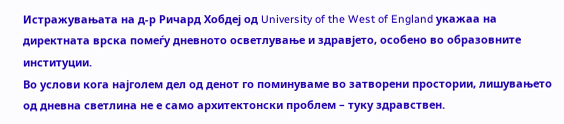Истражувањата на д-р Ричард Хобдеј од University of the West of England укажаа на директната врска помеѓу дневното осветлување и здравјето, особено во образовните институции.
Во услови кога најголем дел од денот го поминуваме во затворени простории, лишувањето од дневна светлина не е само архитектонски проблем – туку здравствен.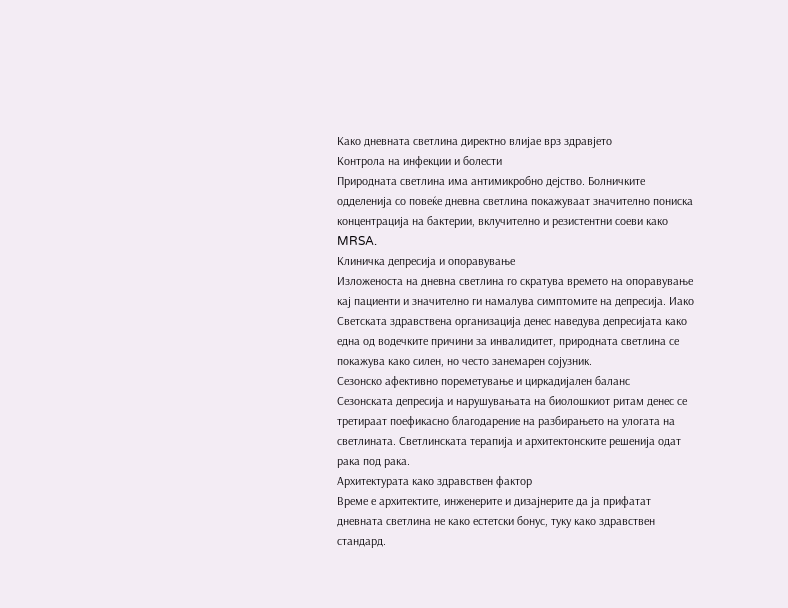Како дневната светлина директно влијае врз здравјето
Контрола на инфекции и болести
Природната светлина има антимикробно дејство. Болничките одделенија со повеќе дневна светлина покажуваат значително пониска концентрација на бактерии, вклучително и резистентни соеви како MRSA.
Клиничка депресија и опоравување
Изложеноста на дневна светлина го скратува времето на опоравување кај пациенти и значително ги намалува симптомите на депресија. Иако Светската здравствена организација денес наведува депресијата како една од водечките причини за инвалидитет, природната светлина се покажува како силен, но често занемарен сојузник.
Сезонско афективно пореметување и циркадијален баланс
Сезонската депресија и нарушувањата на биолошкиот ритам денес се третираат поефикасно благодарение на разбирањето на улогата на светлината. Светлинската терапија и архитектонските решенија одат рака под рака.
Архитектурата како здравствен фактор
Време е архитектите, инженерите и дизајнерите да ја прифатат дневната светлина не како естетски бонус, туку како здравствен стандард.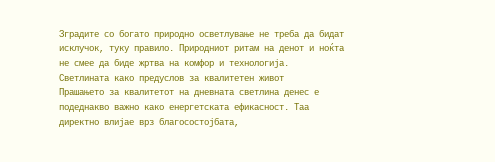Зградите со богато природно осветлување не треба да бидат исклучок, туку правило. Природниот ритам на денот и ноќта не смее да биде жртва на комфор и технологија.
Светлината како предуслов за квалитетен живот
Прашањето за квалитетот на дневната светлина денес е подеднакво важно како енергетската ефикасност. Таа директно влијае врз благосостојбата,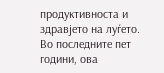продуктивноста и здравјето на луѓето. Во последните пет години, ова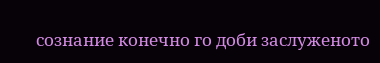сознание конечно го доби заслуженото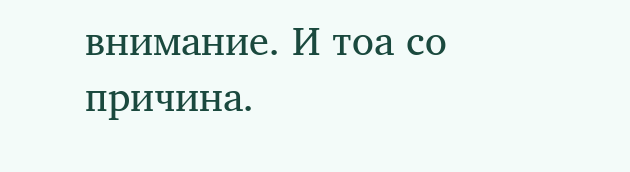внимание. И тоа со причина.